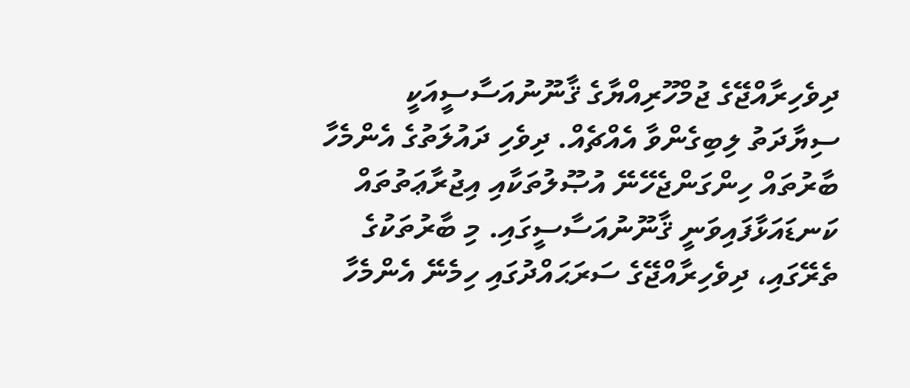ދިވެހިރާއްޖޭގެ ޖުމްހޫރިއްޔާގެ ޤާނޫނުއަސާސީއަކީ ސިޔާދަތު ލިބިގެންވާ އެއްޗެއް. ދިވެހި ދައުލަތުގެ އެންމެހާ ބާރުތައް ހިންގަންޖެހޭނޭ އުޞޫލުތަކާއި އިޖުރާޢަތުތައް ކަނޑައަޅާފައިވަނީ ޤާނޫނުއަސާސީގައި. މި ބާރުތަކުގެ ތެރޭގައި، ދިވެހިރާއްޖޭގެ ސަރަޙައްދުގައި ހިމެނޭ އެންމެހާ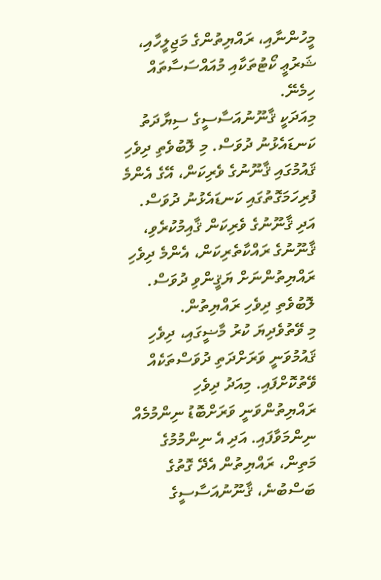މީހުންނާއި، ރައްޔިތުންގެ މަޖިލީހާއި، ޝަރުޢީ ކޯޓުތަކާއި މުއައްސަސާތައް ހިމެނޭ.
މިއަދަކީ ޤާނޫނުއަސާސީގެ ސިޔާދަތު ކަނޑައެޅުނު ދުވަސް. މި ލޮބުވެތި ދިވެހި ޤައުމުގައި ޤާނޫނުގެ ވެރިކަން، އޭގެ އެންމެ ފުރިހަމަގޮތުގައި ކަނޑައެޅުނު ދުވަސް. އަދި ޤާނޫނުގެ ވެރިކަން ޤާއިމުކުރެވި، ޤާނޫނުގެ ރައްކާތެރިކަން، އެންމެ ދިވެހި ރައްޔިތުންނަށް ޔަޤީންވި ދުވަސް.
ލޮބުވެތި ދިވެހި ރައްޔިތުން.
މި ވޭތުވެދިޔަ ކުރު މާޟީގައި، ދިވެހި ޤައުމުވަނީ ވަރަށްދަތި ދުވަސްތަކެއް ވޭތުކޮށްފައި. މިއަދު ދިވެހި ރައްޔިތުންވަނީ ވަރަށްބޮޑު ނިންމުމެއް ނިންމަވާފައި. އަދި އެ ނިންމުމުގެ މަތިން، ރައްޔިތުން އެދޭ ގޮތުގެ ބަސްބުނެ، ޤާނޫނުއަސާސީގެ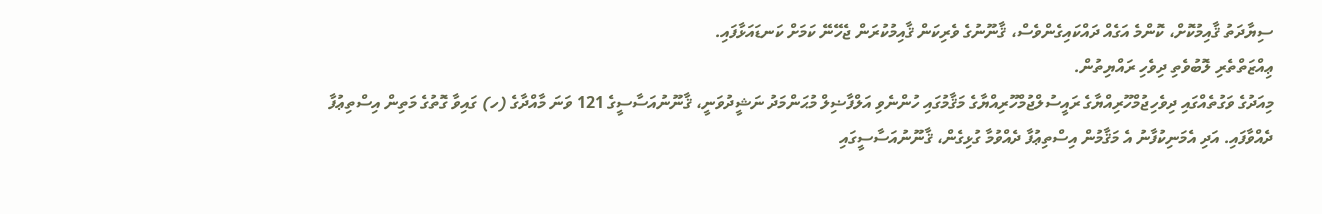ސިޔާދަތު ޤާއިމުކޮށް، ކޮންމެ އަގެއް ދައްކައިގެންވެސް، ޤާނޫނުގެ ވެރިކަން ޤާއިމުކުރަން ޖެހޭނޭ ކަމަށް ކަނޑައަޅާފައި.
ޢިއްޒަތްތެރި ލޮބުވެތި ދިވެހި ރައްޔިތުން.
މިއަދުގެ ވަގުތެއްގައި ދިވެހިޖުމްހޫރިއްޔާގެ ރައީސުލްޖުމްހޫރިއްޔާގެ މަޤާމުގައި ހުންނެވި އަލްފާޟިލް މުޙަންމަދު ނަޝީދުވަނީ، ޤާނޫނުއަސާސީގެ 121 ވަނަ މާއްދާގެ (ހ) ގައިވާ ގޮތުގެ މަތިން އިސްތިޢުފާ ދެއްވާފައި. އަދި އެމަނިކުފާނު އެ މަޤާމުން އިސްތިޢުފާ ދެއްވުމާ ގުޅިގެން، ޤާނޫނުއަސާސީގައި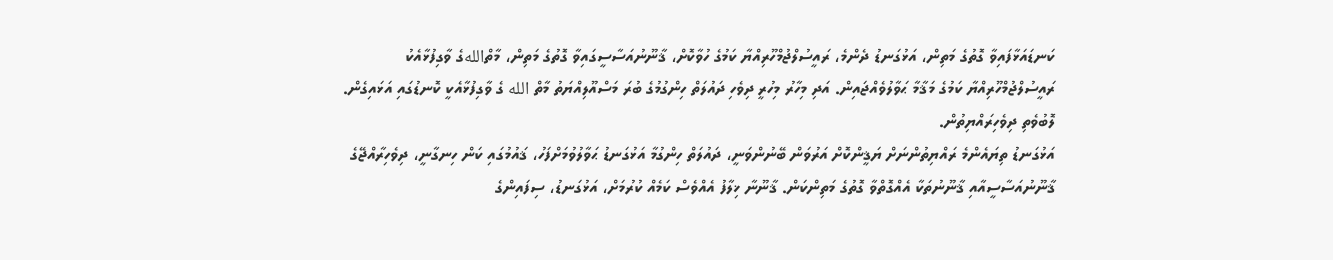ކަނޑައަޅާފައިވާ ގޮތުގެ މަތިން، އަޅުގަނޑު ދެންމެ، ރައީސުލްޖުމްހޫރިއްޔާ ކަމުގެ ހުވާކޮށް، ޤާނޫނުއަސާސީގައިވާ ގޮތުގެ މަތިން، މާތްاللهގެ ވާގިފުޅާއެކު ރައީސުލްޖުމްހޫރިއްޔާ ކަމުގެ މަޤާމާ ޙަވާލުވެއްޖައިން. އަދި މިހާރު މިހުރީ ދިވެހި ދައުލަތް ހިންގުމުގެ ބުރަ މަސްއޫލިއްޔަތު މާތް الله ގެ ވާގިފުޅާއެކީ ކޮނޑުގައި އަޅައިގެން.
ލޮބުވެތި ދިވެހިރައްޔިތުން.
އަޅުގަނޑު ތިޔައެންމެ ރައްޔިތުންނަށް ޔަޤީންކޮށް އަރުވަން ބޭނުންވަނީ، ދައުލަތް ހިންގުމާ އަޅުގަނޑު ޙަވާލުވުމަށްފަހު، ޤައުމުގައި ކަން ހިނގާނީ، ދިވެހިރާއްޖޭގެ ޤާނޫނުއަސާސީއާއި ޤާނޫނުތަކާ އެއްގޮތްވާ ގޮތުގެ މަތިންކަން. ޤާނޫނާ ޚިލާފު އެއްވެސް ކަމެއް ކުރުމަށް، އަޅުގަނޑު، ސިފައިންގެ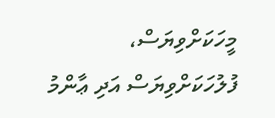މީހަކަށްވިޔަސް، ފުލުހަކަށްވިޔަސް އަދި ޢާންމު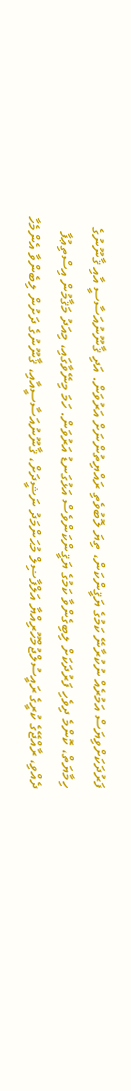ފަރުދަކަށްވިޔަސް އަމުރެއް ނުކުރާނޭ ކަމުގެ ޔަޤީންކަން، ތިޔަ ލޮބުވެތި ރައްޔިތުންނަށް އަރުވަން. އަދި ޤާނޫނުއަސާސީ އާއި ޤާނޫނުގެ ހިމާޔަތް، ކޮންމެ ދިވެހި ފަރުދަކަށް ލިބިގެންވާ ކަމުގެ ޔަޤީންކަންވެސް އަޅުގަނޑު އަރުވަން. ހަމަ މިނޭވާގައި، މިއަދު މަޤާމުން އިސްތިޢުފާ ދެއްވި، ރާއްޖޭގެ ކުރީގެ ރައީސުލްޖުމްހޫރިއްޔާ އަލްފާޟިލް މުޙަންމަދު ނަޝީދަށް، ޤާނޫނުއަސާސީއާއި، ޤާނޫނުގެ ދަށުން ލިބެންވާ އެންމެހާ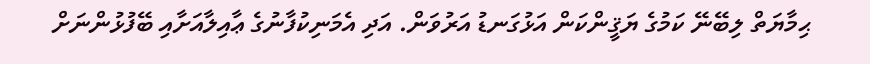ޙިމާޔަތް ލިބޭނޭ ކަމުގެ ޔަޤީންކަން އަޅުގަނޑު އަރުވަން. އަދި އެމަނިކުފާނުގެ ޢާއިލާއަށާއި ބޭފުޅުންނަށް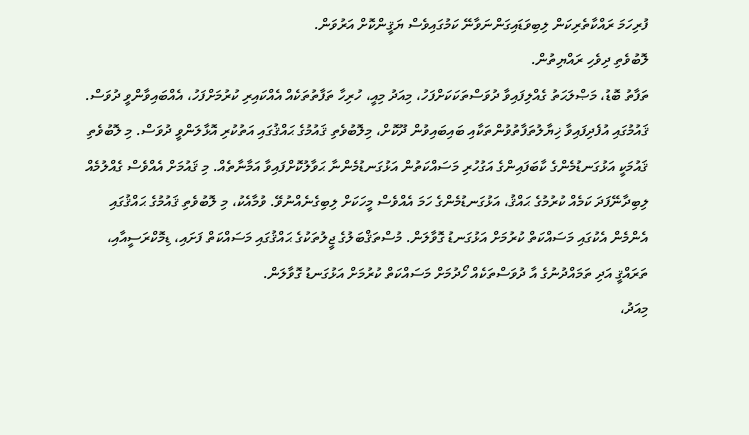ފުރިހަމަ ރައްކާތެރިކަން ލިބިވަޑައިގަންނަވާނޭ ކަމުގައިވެސް ޔަޤީންކޮށް އަރުވަން.
ލޮބުވެތި ދިވެހި ރައްޔިތުން.
ތަފާތު ބޮޑު، މަޞްލަޙަތު ގެއްލިފައިވާ ދުވަސްތަކަކަށްފަހު، މިއަދު މިއީ، ހުރިހާ ތަފާތުތަކެއް އެއްކައިރި ކުރުމަށްފަހު، އެއްބައިވާންވީ ދުވަސް. ޤައުމުގައި އުފެދިފައިވާ ޚިޔާލުތަފާތުވުންތަކާއި ބައިބައިވުން ދޫކޮށް، މިލޮބުވެތި ޤައުމުގެ ޙައްޤުގައި އަތުކުރި އޮޅާލަންވީ ދުވަސް. މި ލޮބުވެތި ޤައުމަކީ އަޅުގަނޑުމެންގެ ކާބަފައިންގެ އަގުހުރި މަސައްކަތުން އަޅުގަނޑުމެންނާ ޙަވާލުކޮށްފައިވާ އަމާނާތެއް. މި ޤައުމަށް އެއްވެސް ގެއްލުމެއް ލިބިދާނޭފަދަ ކަމެއް ކުރުމުގެ ޙައްޤު، އަޅުގަނޑުމެންގެ ހަމަ އެއްވެސް މީހަކަށް ލިބިގެނެއްނުވޭ. ވުމާއެކު، މި ލޮބުވެތި ޤައުމުގެ ޙައްޤުގައި އެންމެން އެކުގައި މަސައްކަތް ކުރުމަށް އަޅުގަނޑު ގޮވާލަން. މުސްތަޤްބަލުގެ ޖީލުތަކުގެ ޙައްޤުގައި މަސައްކަތް ފަށައި، ޑިމޮކްރަސީއާއި، ތަރައްޤީ އަދި ތަމައްދުނުގެ އާ ދުވަސްތަކެއް ހޯދުމަށް މަސައްކަތް ކުރުމަށް އަޅުގަނޑު ގޮވާލަން.
މިއަދު،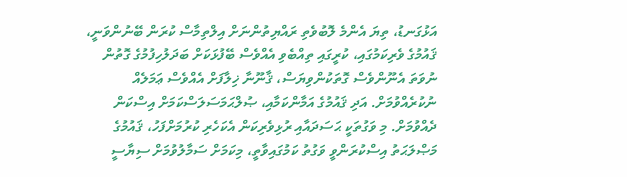އަޅުގަނޑު، ތިޔަ އެންމެ ލޮބުވެތި ރައްޔިތުންނަށް އިލްތިމާސް ކުރަން ބޭނުންވަނީ، ޤައުމުގެ ވެރިކަމުގައި، ކުރީގައި ތިއްބެވި އެއްވެސް ބޭފުޅަކަށް ބަދަލުހިފުމުގެ ގޮތުން ނުވަތަ އެނޫންވެސް ގޮތަކުންވިޔަސް، ޤާނޫނާ ޚިލާފަށް އެއްވެސް ޢަމަލެއް ނުކުރެއްވުމަށް. އަދި ޤައުމުގެ އަމާންކަމާއި، ޞުލްޙަމަސަލަސްކަމަށް އިސްކަން ދެއްވުމަށް. މި ވަގުތަކީ ޙަސަދައާއި ރުޅިވެރިކަން އެކަހެރި ކުރުމަށްފަހު، ޤައުމުގެ މަޞްލަޙަތު އިސްކުރަންވީ ވަގުތު ކަމުގައިވާތީ، މިކަމަށް ސަމާލުވުމަށް ސިޔާސީ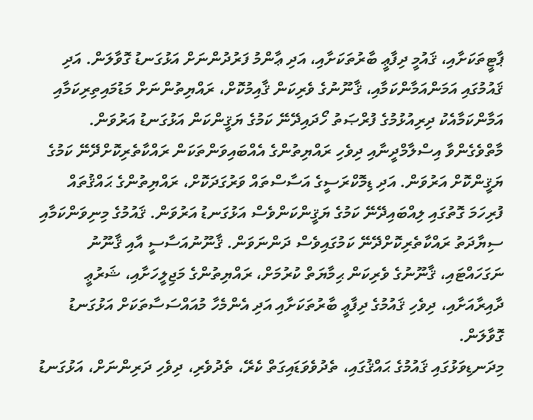ޕާޓީތަކަށާއި، ޤައުމީ ދިފާޢީ ބާރުތަކަށާއި، އަދި ޢާންމު ފަރުދުންނަށް އަޅުގަނޑު ގޮވާލަން. އަދި ޤައުމުގައި އަމަންއަމާންކަމާއި، ޤާނޫނުގެ ވެރިކަން ޤާއިމުކޮށް، ރައްޔިތުންނަށް މަޑުމައިތިރިކަމާއި އަމާންކަމާއެކު ދިރިއުޅުމުގެ ފުރްޞަތު ހޯދައިދޭނޭ ކަމުގެ ޔަޤީންކަން އަޅުގަނޑު އަރުވަން. މާތްވެގެންވާ އިސްލާމްދީނާއި ދިވެހި ރައްޔިތުންގެ އެއްބައިވަންތަކަން ރައްކާތެރިކޮށްދޭނޭ ކަމުގެ ޔަޤީންކޮށް އަރުވަން. އަދި ޑިމޮކްރަސީގެ އަސާސްތައް ވަރުގަދަކޮށް، ރައްޔިތުންގެ ޙައްޤުތައް ފުރިހަމަ ގޮތުގައި ލިއްބައިދޭނޭ ކަމުގެ ޔަޤީންކަންވެސް އަޅުގަނޑު އަރުވަން. ޤައުމުގެ މިނިވަންކަމާއި ސިޔާދަތު ރައްކާތެރިކޮށްދޭނޭ ކަމުގައިވެސް ދަންނަވަން. ޤާނޫނުއަސާސީ އާއި ޤާނޫނު ނަގަހައްޓައި، ޤާނޫނުގެ ވެރިކަން ޙިމާޔަތް ކުރުމަށް، ރައްޔިތުންގެ މަޖިލީހަށާއި، ޝަރުޢީ ދާއިރާއަށާއި، ދިވެހި ޤައުމުގެ ދިފާޢީ ބާރުތަކަށާއި އަދި އެންމެހާ މުއައްސަސާތަކަށް އަޅުގަނޑު ގޮވާލަން.
މިދަނޑިވަޅުގައި ޤައުމުގެ ޙައްޤުގައި، ތެދުވެވަޑައިގަތް ކެރޭ، ތެދުވެރި، ދިވެހި ދަރިންނަށް، އަޅުގަނޑު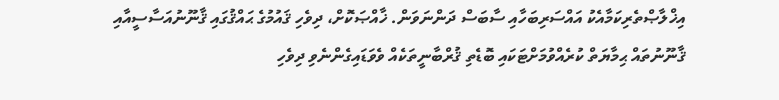އިޚްލާޞްތެރިކަމާއެކު އައްސަރިބަހާއި ސާބަސް ދަންނަވަން. ޚާއްޞަކޮށް، ދިވެހި ޤައުމުގެ ޙައްޤުގައި ޤާނޫނުއަސާސީއާއި ޤާނޫނުތައް ޙިމާޔަތް ކުރެއްވުމަށްޓަކައި ބޮޑެތި ޤުރްބާނީތަކެއް ވެވަޑައިގެންނެވި ދިވެހި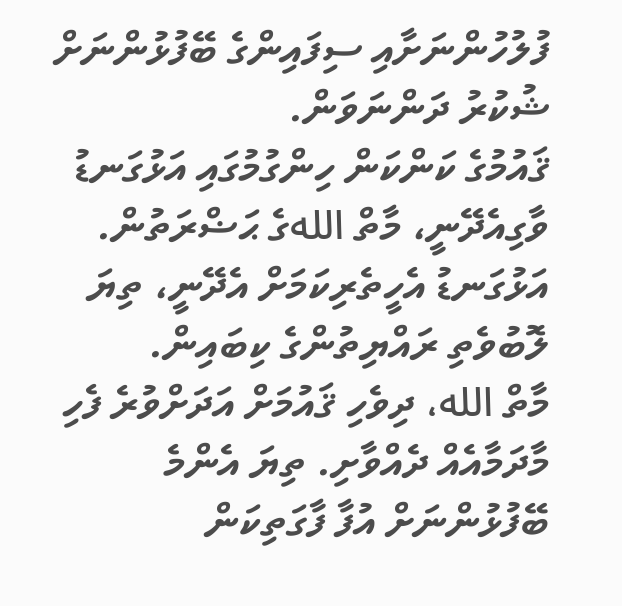ފުލުހުންނަށާއި ސިފައިންގެ ބޭފުޅުންނަށް ޝުކުރު ދަންނަވަން.
ޤައުމުގެ ކަންކަން ހިންގުމުގައި އަޅުގަނޑު ވާގިއެދޭނީ، މާތް اللهގެ ޙަޟްރަތުން. އަޅުގަނޑު އެހީތެރިކަމަށް އެދޭނީ، ތިޔަ ލޮބުވެތި ރައްޔިތުންގެ ކިބައިން.
މާތް الله، ދިވެހި ޤައުމަށް އަދަށްވުރެ ފެހި މާދަމާއެއް ދެއްވާށި. ތިޔަ އެންމެ ބޭފުޅުންނަށް އުފާ ފާގަތިކަން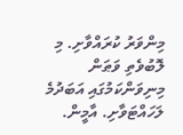މިންވަރު ކުރައްވާށި. މި ލޮބުވެތި ވަޠަން މިނިވަންކަމުގައި އަބަދުމެ ލަހައްޓަވާށި. އާމީން.